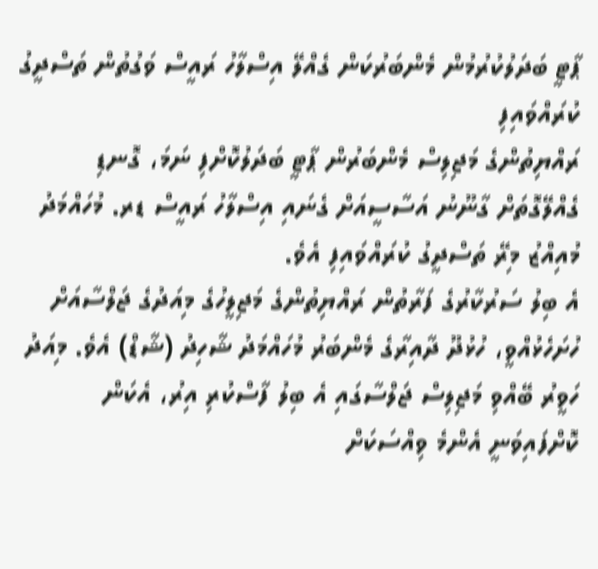ޕާޓީ ބަދަލުކުރުމުން މެންބަރުކަން ގެއްލޭ އިސްލާހު ރައީސް ވަގުތުން ތަސްދީގު ކުރައްވައިފި
ރައްޔިތުންގެ މަޖިލިސް މެންބަރުން ޕާޓީ ބަދަލުކޮށްފި ނަމަ، ގޮނޑި ގެއްލޭގޮތަށް ގާނޫނު އަސާސީއަށް ގެނައި އިސްލާހު ރައީސް ޑރ. މުހައްމަދު މުއިއްޒު މިރޭ ތަސްދީގު ކުރައްވައިފި އެވެ.
އެ ބިލު ސަރުކާރުގެ ފަރާތުން ރައްޔިތުންގެ މަޖިލީހުގެ މިއަދުގެ ޖަލްސާއަށް ހުށަހެޅުއްވީ، ހުޅުދޫ ދާއިރާގެ މެންބަރު މުހައްމަދު ޝާހިދު (ޝާޑް) އެވެ. މިއަދު ހަވީރު ބޭއްވި މަޖިލިސް ޖަލްސާގައި އެ ބިލު ފާސްކުރި އިރު، އެކަން ކޮށްފައިވަނީ އެންމެ ވިއްސަކަށް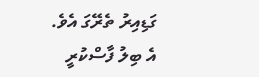ގަޑިއިރު ތެރޭގަ އެވެ.
އެ ބިލު ފާސްކުރީ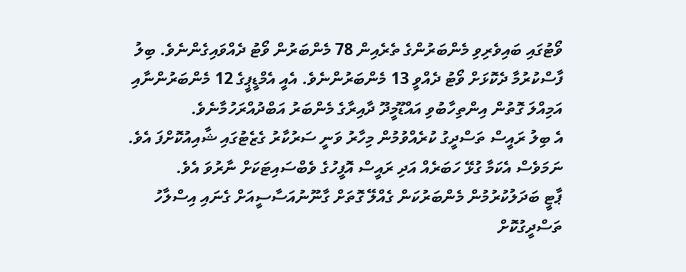ވޯޓުގައި ބައިވެރިވި މެންބަރުންގެ ތެރެއިން 78 މެންބަރުން ވޯޓު ދެއްވައިގެންނެވެ. ބިލު ފާސްކުރުމާ ދެކޮޅަށް ވޯޓު ދެއްވީ 13 މެންބަރުންނެވެ. އެއީ އެމްޑީޕީގެ 12 މެންބަރުންނާއި އަމިއްލަ ގޮތުން އިންތިހާބުވި އައްޑޫމީދޫ ދާއިރާގެ މެންބަރު އަބްދުއްރަހުމާނެވެ.
އެ ބިލު ރައީސް ތަސްދީގު ކުރެއްވުމުން މިހާރު ވަނީ ސަރުކާރު ގެޒެޓުގައި ޝާއިއުކޮށްފަ އެވެ. ނަމަވެސް އެކަމާ ގުޅޭ ހަބަރެއް އަދި ރައީސް އޮފީހުގެ ވެބްސައިޓަކަށް ނާރުވަ އެވެ.
ޕާޓީ ބަދަލުކުރުމުން މެންބަރުކަން ގެއްލޭ ގޮތަށް ގާނޫނުއަސާސީއަށް ގެނައި އިސްލާހު ތަސްދީގުކޮށް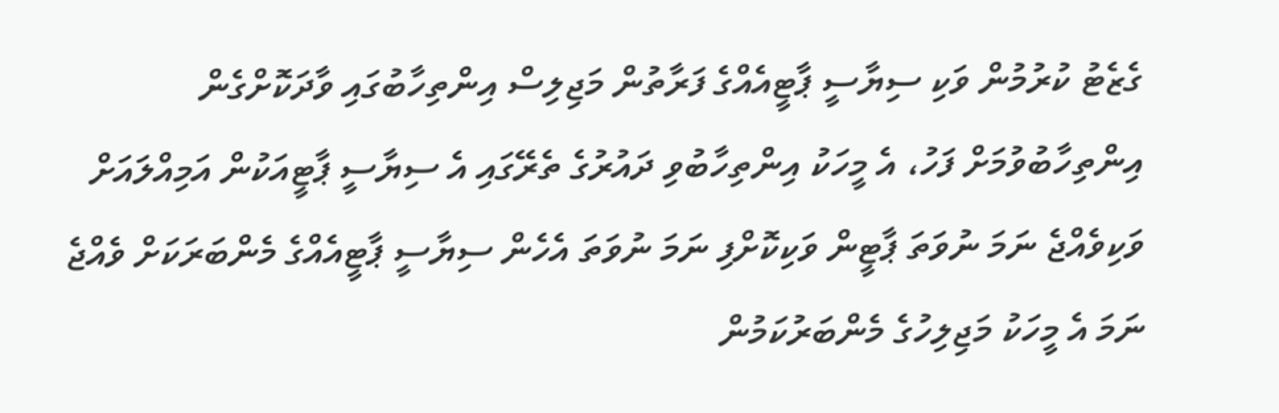ގެޒެޓު ކުރުމުން ވަކި ސިޔާސީ ޕާޓީއެއްގެ ފަރާތުން މަޖިލިސް އިންތިހާބުގައި ވާދަކޮށްގެން އިންތިހާބުވުމަށް ފަހު، އެ މީހަކު އިންތިހާބުވި ދައުރުގެ ތެރޭގައި އެ ސިޔާސީ ޕާޓީއަކުން އަމިއްލައަށް ވަކިވެއްޖެ ނަމަ ނުވަތަ ޕާޓީން ވަކިކޮށްފި ނަމަ ނުވަތަ އެހެން ސިޔާސީ ޕާޓީއެއްގެ މެންބަރަކަށް ވެއްޖެ ނަމަ އެ މީހަކު މަޖިލިހުގެ މެންބަރުކަމުން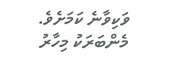ވަކިވާނެ ކަމަށެވެ.
މެންބަރަކު މިހާރު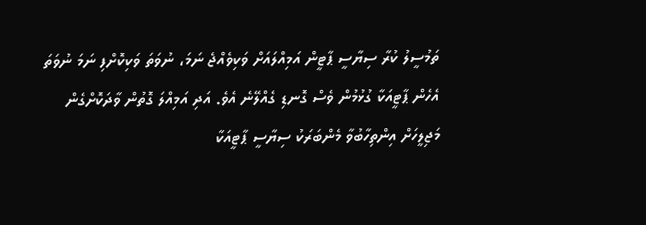ތަމުސީލު ކުރާ ސިޔާސީ ޕާޓީން އަމިއްލައަށް ވަކިވެއްޖެ ނަމަ، ނުވަތަ ވަކިކޮށްފި ނަމަ ނުވަތަ އެހެން ޕާޓީއަކާ ގުޅުމުން ވެސް ގޮނޑި ގެއްލޭނެ އެވެ. އަދި އަމިއްލަ ގޮތުން ވާދަކޮށްގެން މަޖިލީހަށް އިންތިހާބުވާ މެންބަރަކު ސިޔާސީ ޕާޓީއަކާ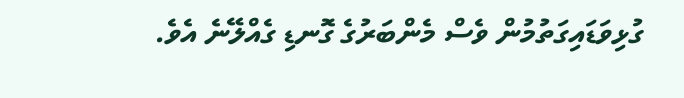ގުޅިވަޑައިގަތުމުން ވެސް މެންބަރުގެ ގޮނޑި ގެއްލޭނެ އެވެ.